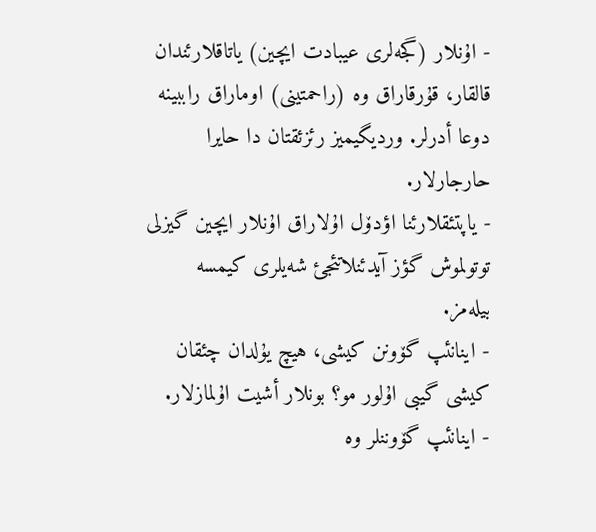- اۇنلار (گجەلری عیبادت ایچین) یاتاقلارئندان قالقار، قۇرقاراق وە (راحمتینی) اوماراق راببینە دوعا أدرلر. وردیگیمیز رئزئقتان دا حایرا حارجارلار.
- یاپتئقلارئنا اؤدۆل اۇلاراق اۇنلار ایچین گیزلی توتولموش گؤز آیدئنلاتئجئ شەیلری کیمسە بیلەمز.
- اینانئپ گۆونن کیشی، هیچ یۇلدان چئقان کیشی گیبی اۇلور مو؟ بونلار أشیت اۇلمازلار.
- اینانئپ گۆوننلر وە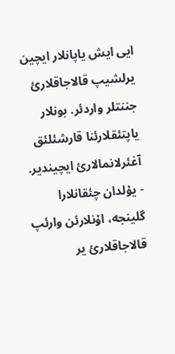ایی ایش یاپانلار ایچین یرلشیپ قالاجاقلارئ جننتلر واردئر. بونلار یاپتئقلارئنا قارشئلئق آغئرلانمالارئ ایچیندیر.
- یۇلدان چئقانلارا گلینجە، اۇنلارئن وارئپ قالاجاقلارئ یر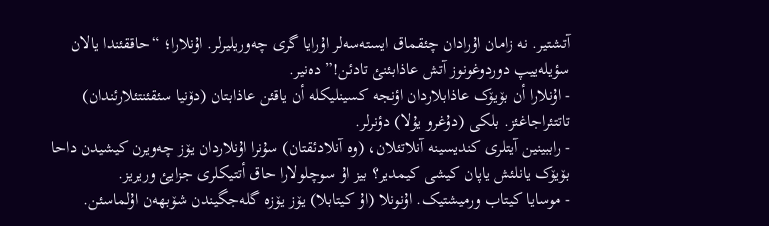آتشتیر. نە زامان اۇرادان چئقماق ایستەسەلر اۇرایا گری چەوریلیرلر. اۇنلارا؛ “حاققئندا یالان سؤیلەییپ دوردوغونوز آتش عاذابئنئ تادئن!” دەنیر.
- اۇنلارا أن بۆیۆک عاذابلاردان اؤنجە کسینلیکلە أن یاقئن عاذابتان (دۆنیا سئقئنتئلارئندان) تاتتئراجاغئز. بلکی (دۇغرو یۇلا) دؤنرلر.
- راببینین آیتلری کندیسینە آنلاتئلان، (وە آنلادئقتان) سۇنرا اۇنلاردان یۆز چەویرن کیشیدن داحا بۆیۆک یانلئش یاپان کیشی کیمدیر؟ بیز اۇ سوچلولارا حاق أتتیکلری جزایئ وریریز.
- موسایا کیتاب ورمیشتیک. اۇنونلا (اۇ کیتابلا) یۆز یۆزە گلەجگیندن شۆبهەن اۇلماسئن.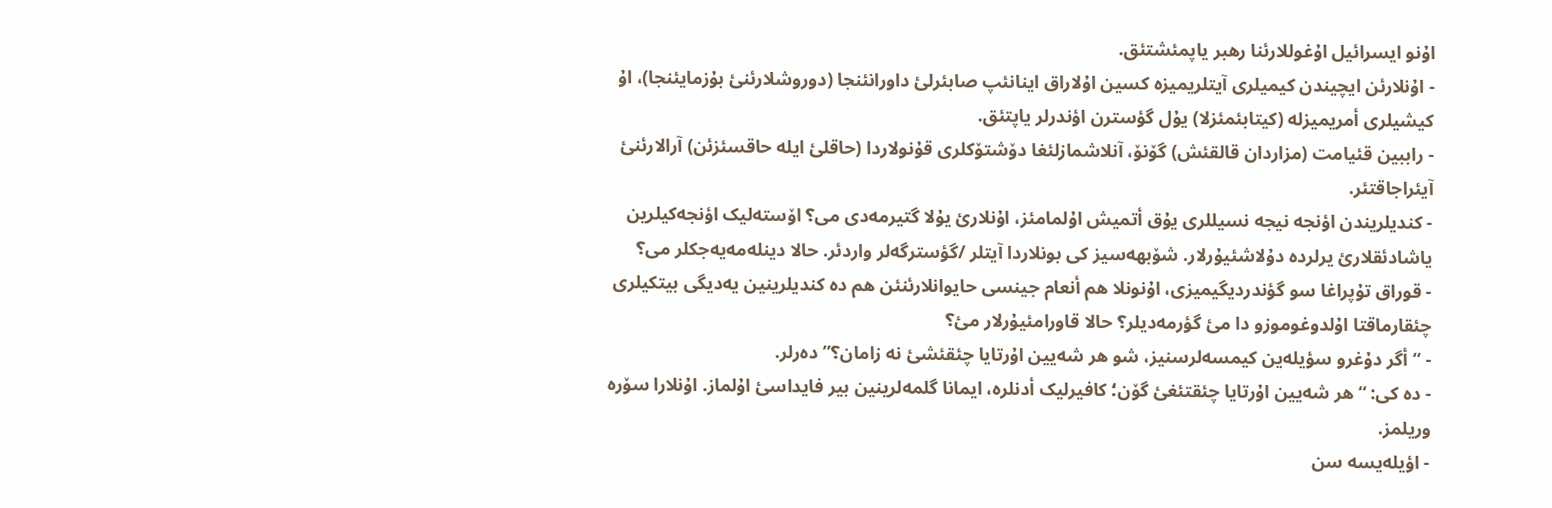اۇنو ایسرائیل اۇغوللارئنا رهبر یاپمئشتئق.
- اۇنلارئن ایچیندن کیمیلری آیتلریمیزە کسین اۇلاراق اینانئپ صابئرلئ داورانئنجا (دوروشلارئنئ بۇزمایئنجا)، اۇ کیشیلری أمریمیزلە (کیتابئمئزلا) یۇل گؤسترن اؤندرلر یاپتئق.
- راببین قئیامت (مزاردان قالقئش) گۆنۆ، آنلاشمازلئغا دۆشتۆکلری قۇنولاردا (حاقلئ ایلە حاقسئزئن) آرالارئنئ آیئراجاقتئر.
- کندیلریندن اؤنجە نیجە نسیللری یۇق أتمیش اۇلمامئز، اۇنلارئ یۇلا گتیرمەدی می؟ اۆستەلیک اؤنجەکیلرین یاشادئقلارئ یرلردە دۇلاشئیۇرلار. شۆبهەسیز کی بونلاردا آیتلر /گؤسترگەلر واردئر. حالا دینلەمەیەجکلر می؟
- قوراق تۇپراغا سو گؤندردیگیمیزی، اۇنونلا هم أنعام جینسی حایوانلارئنئن هم دە کندیلرینین یەدیگی بیتکیلری چئقارماقتا اۇلدوغوموزو دا مئ گؤرمەدیلر؟ حالا قاورامئیۇرلار مئ؟
- “أگر دۇغرو سؤیلەین کیمسەلرسنیز، شو هر شەیین اۇرتایا چئقئشئ نە زامان؟” دەرلر.
- دە کی: “هر شەیین اۇرتایا چئقتئغئ گۆن؛ کافیرلیک أدنلرە، ایمانا گلمەلرینین بیر فایداسئ اۇلماز. اۇنلارا سۆرە وریلمز.
- اؤیلەیسە سن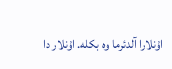اۇنلارا آلدئرما وە بکلە. اۇنلار دا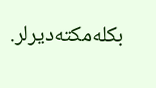بکلەمکتەدیرلر.